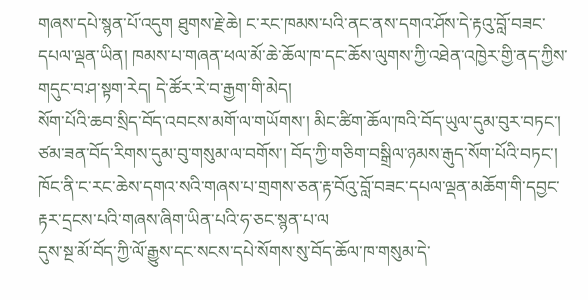གཞས་དཔེ་སྙན་པོ་འདུག ཐུགས་རྗེ་ཆེ། ང་རང་ཁམས་པའི་ནང་ནས་དགའ་ཤོས་དེ་རྟའུ་བློ་བཟང་དཔལ་ལྡན་ཡིན། ཁམས་པ་གཞན་ཕལ་མོ་ཆེ་ཆོལ་ཁ་དང་ཆོས་ལུགས་ཀྱི་འཐེན་འཁྱེར་གྱི་ནད་ཀྱིས་གདུང་བ་ཤ་སྟག་རེད། དེ་ཚོར་རེ་བ་རྒྱག་གི་མེད།
སོག་པོའི་ཆབ་སྲིད་བོད་འབངས་མགོ་ལ་གཡོགས་། མིང་ཚིག་ཆོལ་ཁའི་བོད་ཡུལ་དུམ་བུར་བཏང་། ཙམ་ཟན་བོད་རིགས་དུམ་བུ་གསུམ་ལ་བགོས་། བོད་ཀྱི་གཅིག་བསྒྲིལ་ཉམས་རྒུད་སོག་པོའི་བཏང་།
ཁོང་ནི་ང་རང་ཆེས་དགའ་སའི་གཞས་པ་གྲགས་ཅན་རྟ་བོའུ་བློ་བཟང་དཔལ་ལྡན་མཆོག་གི་དབྱང་རྟར་དྲངས་པའི་གཞས་ཞིག་ཡིན་པའི་ཧ་ཅང་སྙན་པ་ལ
དུས་སྔ་མོ་བོད་ཀྱི་ལོ་རྒྱུས་དང་སངས་དཔེ་སོགས་སུ་བོད་ཆོལ་ཁ་གསུམ་དེ་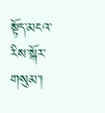སྟོད་མངའ་རིས་སྐོར་གསུམ་།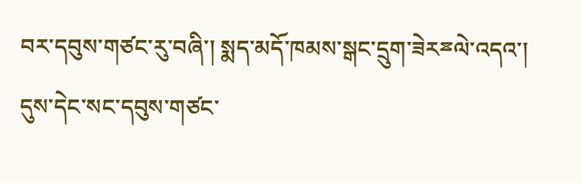བར་དབུས་གཙང་རུ་བཞི་། སྨད་མདོ་ཁམས་སྒང་དྲུག་ཟེརྈལེ་འདའ་། དུས་དེང་སང་དབུས་གཙང་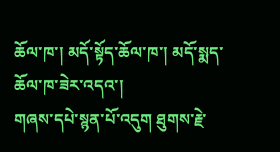ཆོལ་ཁ་། མདོ་སྟོད་ཆོལ་ཁ་། མདོ་སྨད་ཆོལ་ཁ་ཟེར་འདའ་།
གཞས་དཔེ་སྙན་པོ་འདུག ཐུགས་རྗེ་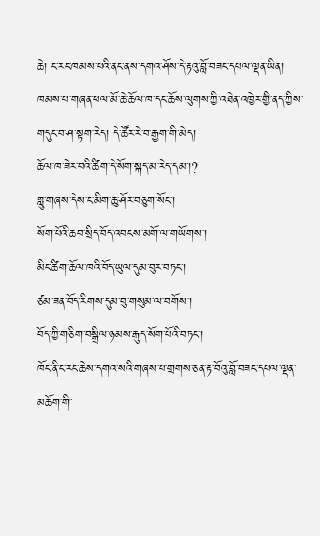ཆེ། ང་རང་ཁམས་པའི་ནང་ནས་དགའ་ཤོས་དེ་རྟའུ་བློ་བཟང་དཔལ་ལྡན་ཡིན། ཁམས་པ་གཞན་ཕལ་མོ་ཆེ་ཆོལ་ཁ་དང་ཆོས་ལུགས་ཀྱི་འཐེན་འཁྱེར་གྱི་ནད་ཀྱིས་གདུང་བ་ཤ་སྟག་རེད། དེ་ཚོར་རེ་བ་རྒྱག་གི་མེད།
ཆོལ་ཁ་ཟེར་བའི་ཚིག་དེ་སོག་སྐད་མ་རེད་དམ་།?
གླུ་གཞས་དེས་ང་མིག་ཆུ་ཤོར་བཅུག་སོང་།
སོག་པོའི་ཆབ་སྲིད་བོད་འབངས་མགོ་ལ་གཡོགས་།
མིང་ཚིག་ཆོལ་ཁའི་བོད་ཡུལ་དུམ་བུར་བཏང་།
ཙམ་ཟན་བོད་རིགས་དུམ་བུ་གསུམ་ལ་བགོས་།
བོད་ཀྱི་གཅིག་བསྒྲིལ་ཉམས་རྒུད་སོག་པོའི་བཏང་།
ཁོང་ནི་ང་རང་ཆེས་དགའ་སའི་གཞས་པ་གྲགས་ཅན་རྟ་བོའུ་བློ་བཟང་དཔལ་ལྡན་མཆོག་གི་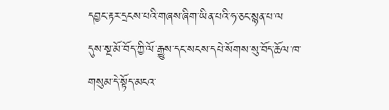དབྱང་རྟར་དྲངས་པའི་གཞས་ཞིག་ཡིན་པའི་ཧ་ཅང་སྙན་པ་ལ
དུས་སྔ་མོ་བོད་ཀྱི་ལོ་རྒྱུས་དང་སངས་དཔེ་སོགས་སུ་བོད་ཆོལ་ཁ་གསུམ་དེ་སྟོད་མངའ་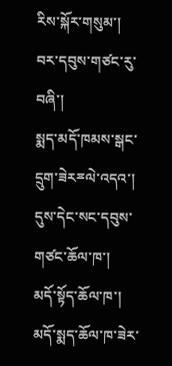རིས་སྐོར་གསུམ་།
བར་དབུས་གཙང་རུ་བཞི་།
སྨད་མདོ་ཁམས་སྒང་དྲུག་ཟེརྈལེ་འདའ་།
དུས་དེང་སང་དབུས་གཙང་ཆོལ་ཁ་།
མདོ་སྟོད་ཆོལ་ཁ་།
མདོ་སྨད་ཆོལ་ཁ་ཟེར་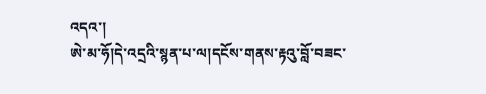འདའ་།
ཨེ་མ་ཧོ།དེ་འདྲའི་སྙན་པ་ལ།དངོས་གནས་རྟའུ་བློ་བཟང་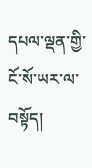དཔལ་ལྡན་གྱི་ངོ་སོ་ཡར་ལ་བསྟོད།